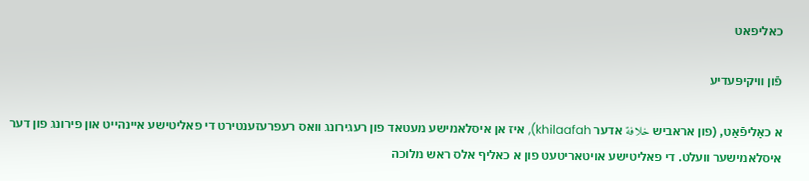כאליפאט

פֿון װיקיפּעדיע

א כאַליפֿאַט, (פון אראביש خلافة אדער khilaafah), איז אן איסלאמישע מעטאד פון רעגירונג וואס רעפרעזענטירט די פאליטישע איינהייט און פירונג פון דער איסלאמישער וועלט. די פאליטישע אויטאריטעט פון א כאליף אלס ראש מלוכה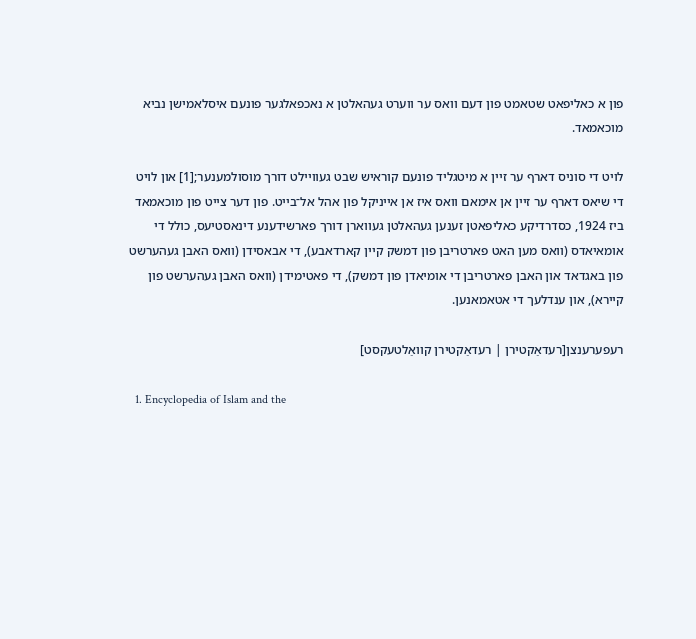פון א כאליפאט שטאמט פון דעם וואס ער ווערט געהאלטן א נאכפאלגער פונעם איסלאמישן נביא מוכאמאד.

לויט די סוניס דארף ער זיין א מיטגליד פונעם קוראיש שבט געוויילט דורך מוסולמענער;[1] און לויט די שיאס דארף ער זיין אן אימאם וואס איז אן אייניקל פון אהל אל־בייט. פון דער צייט פון מוכאמאד ביז 1924, כסדרדיקע כאליפאטן זענען געהאלטן געווארן דורך פארשידענע דינאסטיעס, כולל די אומאיאדס (וואס מען האט פארטריבן פון דמשק קיין קארדאבע), די אבאסידן (וואס האבן געהערשט פון באגדאד און האבן פארטריבן די אומיאדן פון דמשק), די פאטימידן (וואס האבן געהערשט פון קיירא), און ענדלעך די אטאמאנען.

רעפערענצן[רעדאַקטירן | רעדאַקטירן קוואַלטעקסט]

  1. Encyclopedia of Islam and the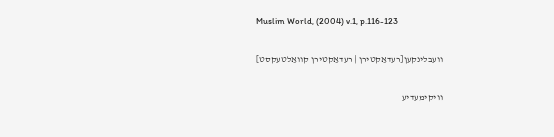Muslim World, (2004) v.1, p.116-123

וועבלינקען[רעדאַקטירן | רעדאַקטירן קוואַלטעקסט]

וויקימעדיע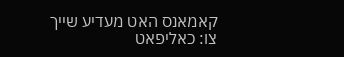קאמאנס האט מעדיע שייך צו: כאליפאט